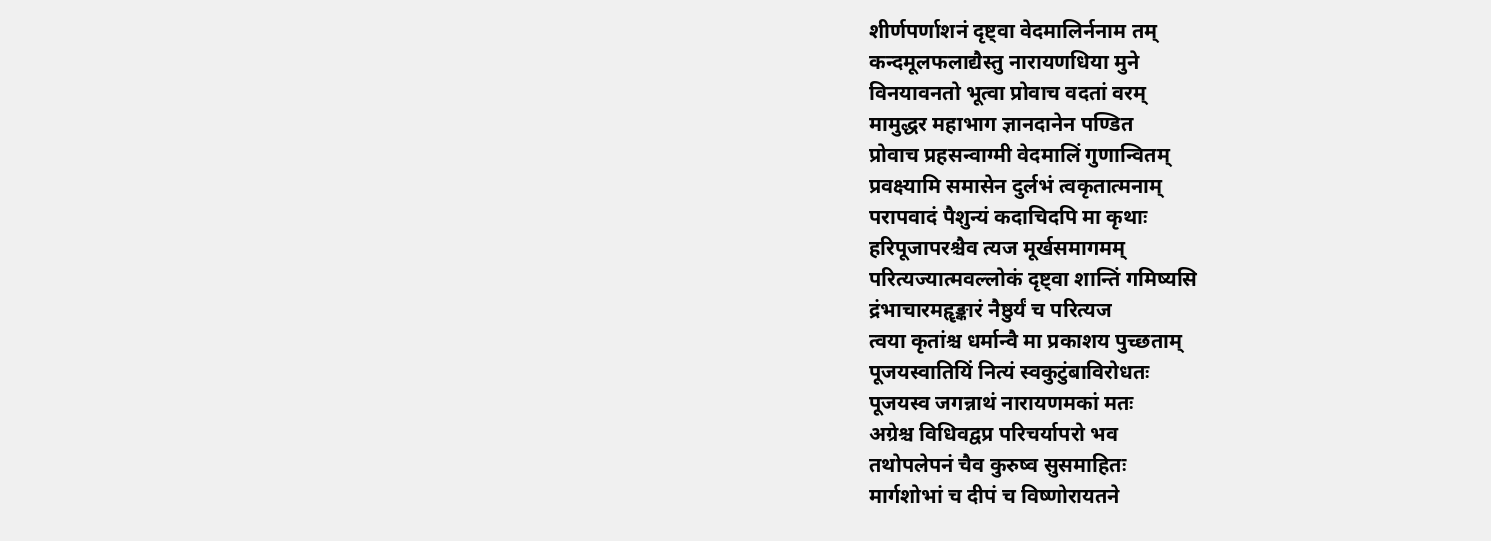शीर्णपर्णाशनं दृष्ट्वा वेदमालिर्ननाम तम्
कन्दमूलफलाद्यैस्तु नारायणधिया मुने
विनयावनतो भूत्वा प्रोवाच वदतां वरम्
मामुद्धर महाभाग ज्ञानदानेन पण्डित
प्रोवाच प्रहसन्वाग्मी वेदमालिं गुणान्वितम्
प्रवक्ष्यामि समासेन दुर्लभं त्वकृतात्मनाम्
परापवादं पैशुन्यं कदाचिदपि मा कृथाः
हरिपूजापरश्चैव त्यज मूर्खसमागमम्
परित्यज्यात्मवल्लोकं दृष्ट्वा शान्तिं गमिष्यसि
द्रंभाचारमहॄङ्कारं नैष्ठुर्यं च परित्यज
त्वया कृतांश्च धर्मान्वै मा प्रकाशय पुच्छताम्
पूजयस्वातियिं नित्यं स्वकुटुंबाविरोधतः
पूजयस्व जगन्नाथं नारायणमकां मतः
अग्रेश्च विधिवद्वप्र परिचर्यापरो भव
तथोपलेपनं चैव कुरुष्व सुसमाहितः
मार्गशोभां च दीपं च विष्णोरायतने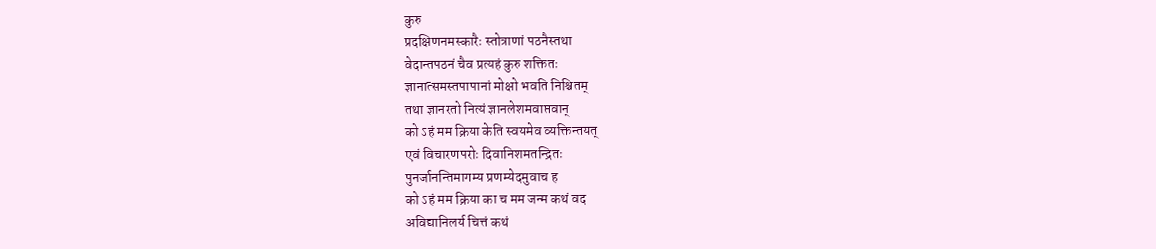कुरु
प्रदक्षिणनमस्कारैः स्तोत्राणां पठनैस्तथा
वेदान्तपठनं चैव प्रत्यहं कुरु शक्तितः
ज्ञानात्समस्तपापानां मोक्षो भवति निश्चितम्
तथा ज्ञानरतो नित्यं ज्ञानलेशमवाप्तवान्
को ऽहं मम क्रिया केति स्वयमेव व्यक्तिन्तयत्
एवं विचारणपरोः दिवानिशमतन्द्रितः
पुनर्जानन्तिमागम्य प्रणम्येदमुवाच ह
को ऽहं मम क्रिया का च मम जन्म कथं वद
अविद्यानिलर्य चित्तं कथं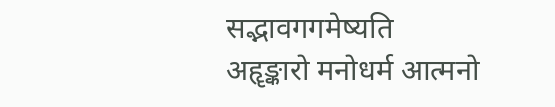सद्भावगगमेष्यति
अहॄङ्कारो मनोधर्म आत्मनो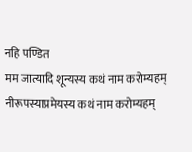नहि पण्डित
मम जात्यादि शून्यस्य कथं नाम करोम्यहम्
नीरूपस्याप्रमेयस्य कथं नाम करोम्यहम्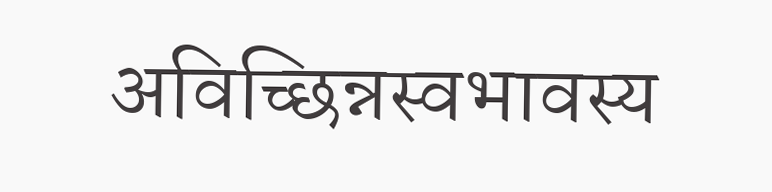अविच्छिन्नस्वभावस्य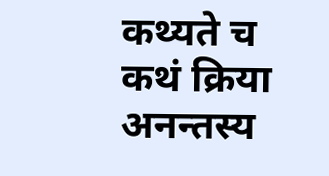कथ्यते च कथं क्रिया
अनन्तस्य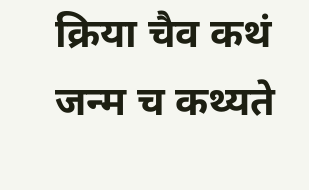क्रिया चैव कथं जन्म च कथ्यते